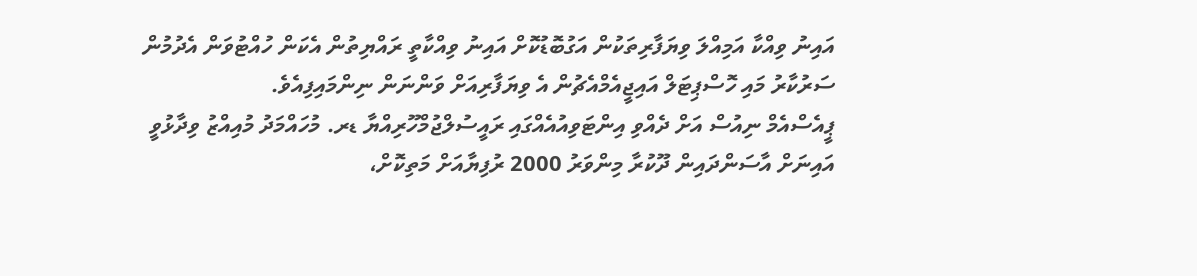އައިނު ވިއްކާ އަމިއްލަ ވިޔަފާރިތަކުން އަގުބޮޑުކޮށް އައިނު ވިއްކާތީ ރައްޔިތުން އެކަން ހުއްޓުވަން އެދުމުން ސަރުކާރު މައި ހޮސްޕިޓަލް އައިޖީއެމްއެޗުން އެ ވިޔަފާރިއަށް ވަންނަން ނިންމައިފިއެވެ.
ޕީއެސްއެމް ނިއުސް އަށް ދެއްވި އިންޓަވިއުއެއްގައި ރައީސުލްޖުމްހޫރިއްޔާ ޑރ. މުހައްމަދު މުއިއްޒު ވިދާޅުވީ އައިނަށް އާސަންދައިން ދޫކުރާ މިންވަރު 2000 ރުފިޔާއަށް މަތިކޮށް،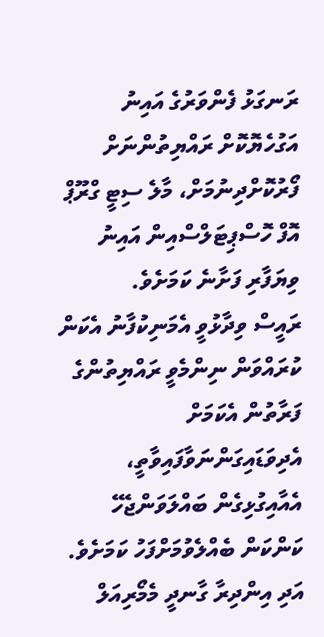ރަނގަޅު ފެންވަރުގެ އައިނު އަގުހެޔޮކޮށް ރައްޔިތުންނަށް ފޯރުކޮށްދިނުމަށް، މާލެ ސިޓީ ގްރޫޕް އޮފް ހޮސްޕިޓަލްސްއިން އައިނު ވިޔަފާރި ފަށާނެ ކަމަށެވެ.
ރައީސް ވިދާޅުވީ އެމަނިކުފާނު އެކަން ކުރައްވަން ނިންމެވީ ރައްޔިތުންގެ ފަރާތުން އެކަމަށް އެދިވަޑައިގަންނަވާފައިވާތީ، އެއާއިގުޅިގެން ބައްލަވަންޖެހޭ ކަންކަން ބެއްލެވުމަށްފަހު ކަމަށެވެ. އަދި އިންދިރާ ގާނދީ މެމޯރިއަލް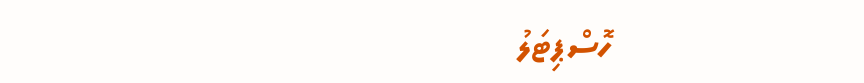ހޮސްޕިޓަލު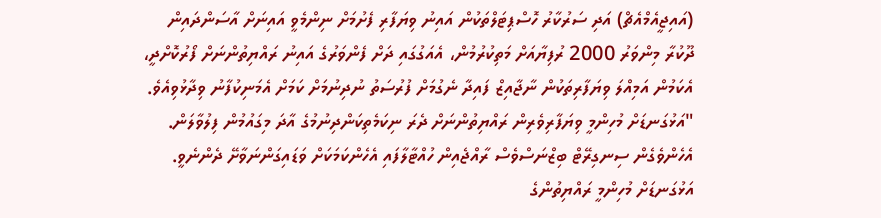(އައިޖީއެމްއެޗް) އަދި ސަރުކާރު ހޮސްޕިޓަލްތަކުން އައިނު ވިޔަފާރި ފެށުމަށް ނިންމެވީ އައިނަށް އާސަންދައިން ދޫކުރާ މިންވަރު 2000 ރުފިޔާއަށް މަތިކުރުމުން، އެއަގުގައި ދަށް ފެންވަރުގެ އައިނު ރައްޔިތުންނަށް ފޯރުކޮށްދީ، އެކަމުން އަމިއްލަ ވިޔަފާރިތަކުން ނާޖާއިޒް ފައިދާ ނެގުމަށް ފުރުސަތު ނުދިނުމަށް ކަމަށް އެމަނިކުފާނު ވިދާޅުވިއެވެ.
"އަޅުގަނޑަށް މުހިންމީ ވިޔަފާރިވެރިން ރައްޔިތުންނަށް ދެރަ ނިކަމެތިކަންދިނުމުގެ އާދަ މިގައުމުން ފިލުވާލަން. އެހެންވެގެން ސިނގިރޭޓް ބިޒްނަސްވެސް ރާއްޖެއިން ހުއްޓާލާފައި އެހެންކަމަކަށް ވަޑައިގަންނަވާށޭ ދެންނެވީ. އަޅުގަނޑަށް މުހިންމީ ރައްޔިތުންގެ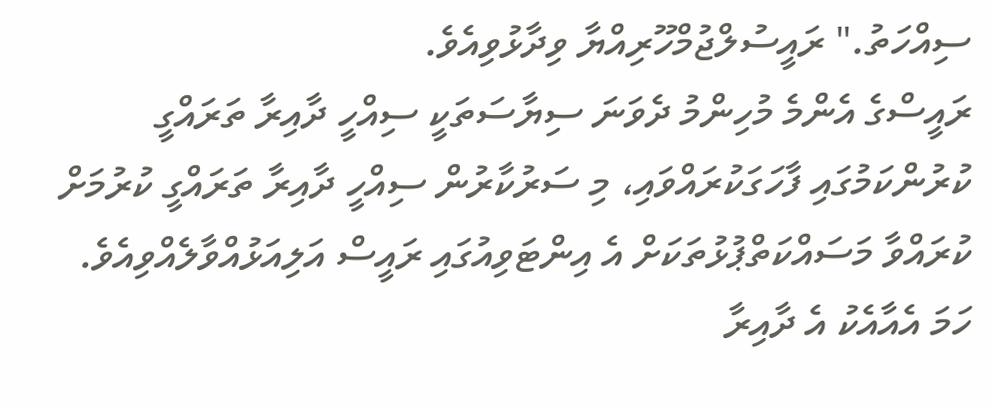ސިއްހަތު." ރައީސުލްޖުމްހޫރިއްޔާ ވިދާޅުވިއެވެ.
ރައީސްގެ އެންމެ މުހިންމު ދެވަނަ ސިޔާސަތަކީ ސިއްހީ ދާއިރާ ތަރައްގީ ކުރުންކަމުގައި ފާހަގަކުރައްވައި، މި ސަރުކާރުން ސިއްހީ ދާއިރާ ތަރައްގީ ކުރުމަށް ކުރައްވާ މަސައްކަތްޕުޅުތަކަށް އެ އިންޓަވިއުގައި ރައީސް އަލިއަޅުއްވާލެއްވިއެވެ.
ހަމަ އެއާއެކު އެ ދާއިރާ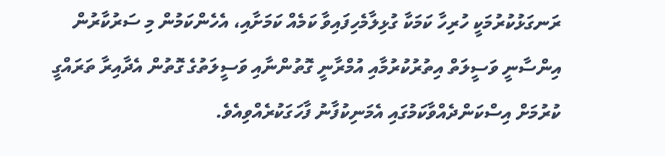ރަނގަޅުކުރުމަކީ ހުރިހާ ކަމަކާ ގުޅިލާމެހިފައިވާ ކަމެއް ކަމަށާއި، އެހެންކަމުން މި ސަރުކާރުން އިންސާނީ ވަސީލަތް އިތުރުކުރުމާއި އުމްރާނީ ގޮތުންނާއި ވަސީލަތުގެ ގޮތުން އެދާއިރާ ތަރައްގީ ކުރުމަށް އިސްކަންދެއްވާކަމުގައި އެމަނިކުފާނު ފާހަގަކުރެއްވިއެވެ.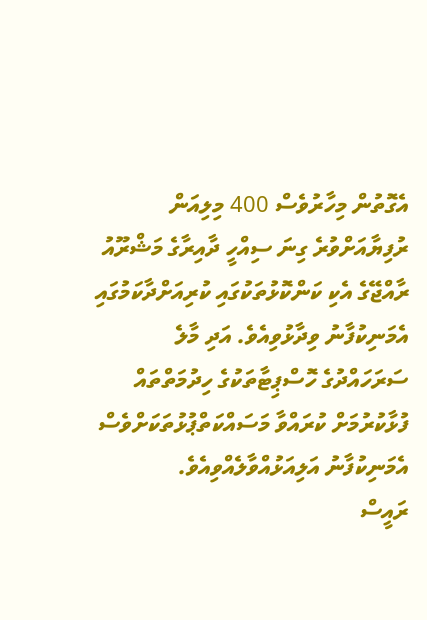އެގޮތުން މިހާރުވެސް 400 މިލިއަން ރުފިޔާއަށްވުރެ ގިނަ ސިއްހީ ދާއިރާގެ މަޝްރޫއު ރާއްޖޭގެ އެކި ކަންކޮޅުތަކުގައި ކުރިއަށްދާކަމުގައި އެމަނިކުފާނު ވިދާޅުވިއެވެ. އަދި މާލެ ސަރަހައްދުގެ ހޮސްޕިޓާތަކުގެ ހިދުމަތްތައް ފުޅާކުރުމަށް ކުރައްވާ މަސައްކަތްޕުޅުތަކަށްވެސް އެމަނިކުފާނު އަލިއަޅުއްވާލެއްވިއެވެ.
ރައީސް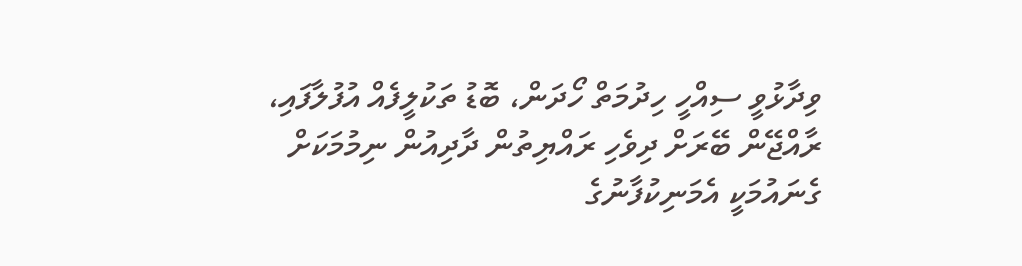ވިދާޅުވީ ސިއްހީ ހިދުމަތް ހޯދަން، ބޮޑު ތަކުލީފެއް އުފުލާފައި، ރާއްޖޭން ބޭރަށް ދިވެހި ރައްޔިތުން ދާދިއުން ނިމުމަކަށް ގެނައުމަކީ އެމަނިކުފާނުގެ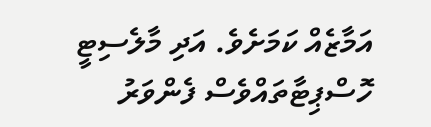އަމާޒެއް ކަމަށެވެ. އަދި މާލެސިޓީ ހޮސްޕިޓާތައްވެސް ފެންވަރު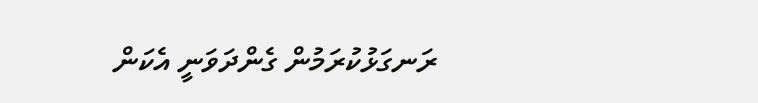ރަނގަޅުކުރަމުން ގެންދަވަނީ އެކަން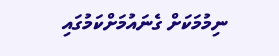ނިމުމަކަށް ގެނައުމަށްކަމުގައި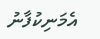އެމަނިކުފާނު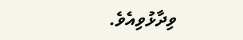ވިދާޅުވިއެވެ.